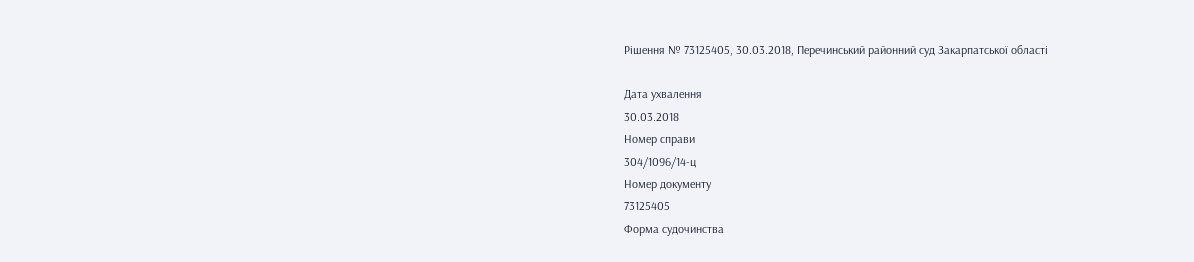Рішення № 73125405, 30.03.2018, Перечинський районний суд Закарпатської області

Дата ухвалення
30.03.2018
Номер справи
304/1096/14-ц
Номер документу
73125405
Форма судочинства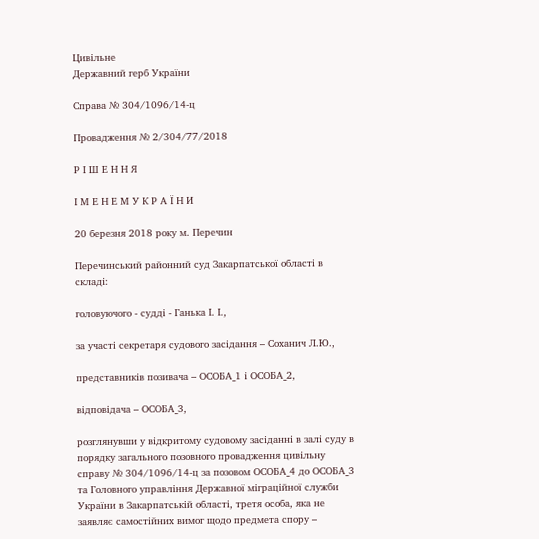Цивільне
Державний герб України

Справа № 304/1096/14-ц

Провадження № 2/304/77/2018

Р І Ш Е Н Н Я

І М Е Н Е М У К Р А Ї Н И

20 березня 2018 року м. Перечин

Перечинський районний суд Закарпатської області в складі:

головуючого - судді - Ганька І. І.,

за участі секретаря судового засідання – Соханич Л.Ю.,

представників позивача – ОСОБА_1 і ОСОБА_2,

відповідача – ОСОБА_3,

розглянувши у відкритому судовому засіданні в залі суду в порядку загального позовного провадження цивільну справу № 304/1096/14-ц за позовом ОСОБА_4 до ОСОБА_3 та Головного управління Державної міграційної служби України в Закарпатській області, третя особа, яка не заявляє самостійних вимог щодо предмета спору –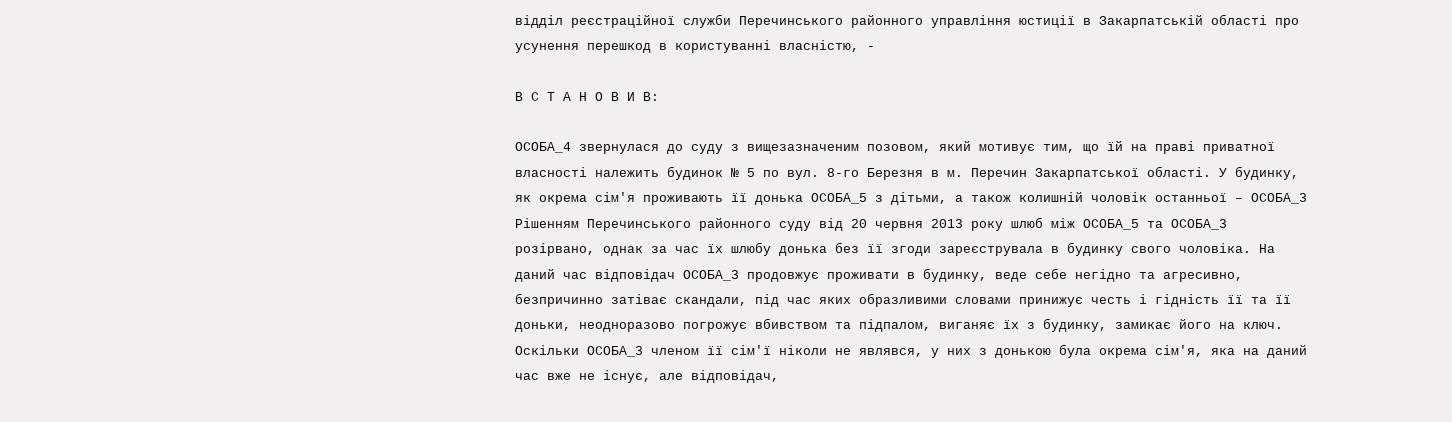відділ реєстраційної служби Перечинського районного управління юстиції в Закарпатській області про усунення перешкод в користуванні власністю, -

В С Т А Н О В И В:

ОСОБА_4 звернулася до суду з вищезазначеним позовом, який мотивує тим, що їй на праві приватної власності належить будинок № 5 по вул. 8-го Березня в м. Перечин Закарпатської області. У будинку, як окрема сім'я проживають її донька ОСОБА_5 з дітьми, а також колишній чоловік останньої – ОСОБА_3 Рішенням Перечинського районного суду від 20 червня 2013 року шлюб між ОСОБА_5 та ОСОБА_3 розірвано, однак за час їх шлюбу донька без її згоди зареєструвала в будинку свого чоловіка. На даний час відповідач ОСОБА_3 продовжує проживати в будинку, веде себе негідно та агресивно, безпричинно затіває скандали, під час яких образливими словами принижує честь і гідність її та її доньки, неодноразово погрожує вбивством та підпалом, виганяє їх з будинку, замикає його на ключ. Оскільки ОСОБА_3 членом її сім'ї ніколи не являвся, у них з донькою була окрема сім'я, яка на даний час вже не існує, але відповідач,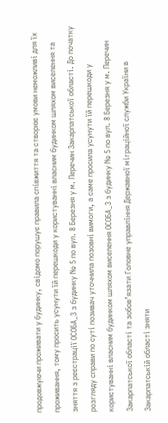продовжуючи проживати у будинку, свідомо порушує правила співжиття та створює умови неможливі для їх проживання, тому просить усунути їй перешкоди у користуванні власним будинком шляхом виселення та зняття з реєстрації ОСОБА_3 з будинку № 5 по вул. 8 Березня у м. Перечин Закарпатської області. До початку розгляду справи по суті позивач уточнила позовні вимоги, а саме просила усунути їй перешкоди у користуванні власним будинком шляхом виселення ОСОБА_3 з будинку № 5 по вул. 8 Березня у м. Перечин Закарпатської області та зобов’язати Головне управління Державної міграційної служби України в Закарпатській області зняти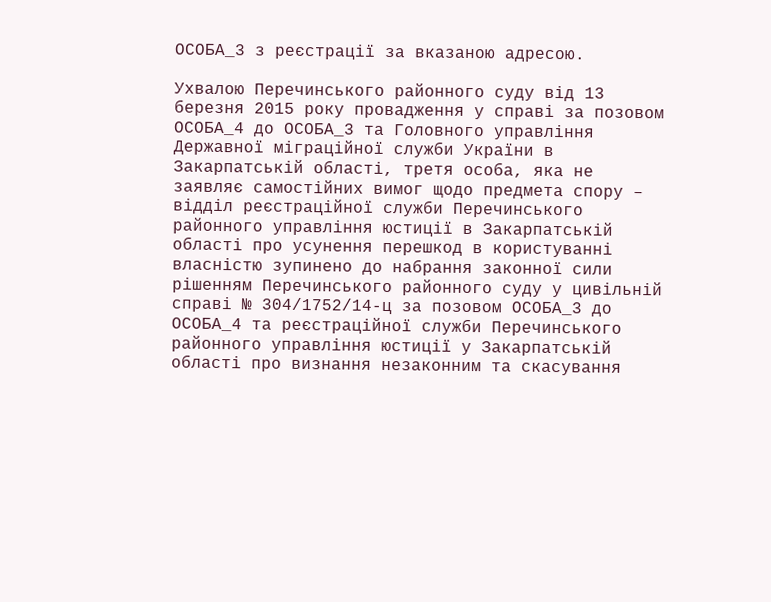ОСОБА_3 з реєстрації за вказаною адресою.

Ухвалою Перечинського районного суду від 13 березня 2015 року провадження у справі за позовом ОСОБА_4 до ОСОБА_3 та Головного управління Державної міграційної служби України в Закарпатській області, третя особа, яка не заявляє самостійних вимог щодо предмета спору – відділ реєстраційної служби Перечинського районного управління юстиції в Закарпатській області про усунення перешкод в користуванні власністю зупинено до набрання законної сили рішенням Перечинського районного суду у цивільній справі № 304/1752/14-ц за позовом ОСОБА_3 до ОСОБА_4 та реєстраційної служби Перечинського районного управління юстиції у Закарпатській області про визнання незаконним та скасування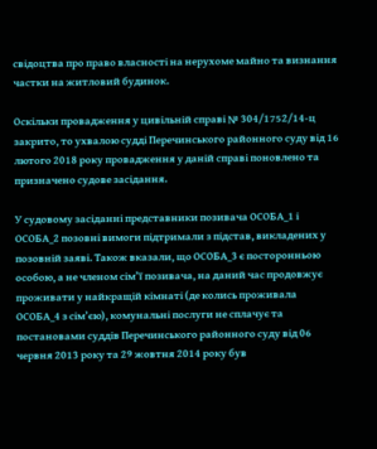свідоцтва про право власності на нерухоме майно та визнання частки на житловий будинок.

Оскільки провадження у цивільній справі № 304/1752/14-ц закрито, то ухвалою судді Перечинського районного суду від 16 лютого 2018 року провадження у даній справі поновлено та призначено судове засідання.

У судовому засіданні представники позивача ОСОБА_1 і ОСОБА_2 позовні вимоги підтримали з підстав, викладених у позовній заяві. Також вказали, що ОСОБА_3 є посторонньою особою, а не членом сім’ї позивача, на даний час продовжує проживати у найкращій кімнаті (де колись проживала ОСОБА_4 з сім’єю), комунальні послуги не сплачує та постановами суддів Перечинського районного суду від 06 червня 2013 року та 29 жовтня 2014 року був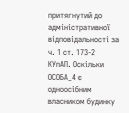притягнутий до адміністративної відповідальності за ч. 1 ст. 173-2 КУпАП. Оскільки ОСОБА_4 є одноосібним власником будинку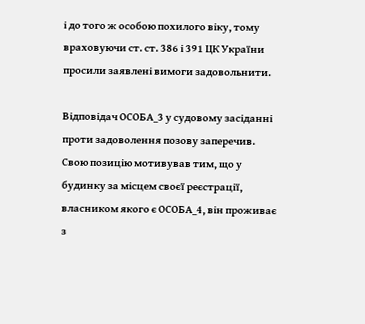і до того ж особою похилого віку, тому враховуючи ст. ст. 386 і 391 ЦК України просили заявлені вимоги задовольнити.

Відповідач ОСОБА_3 у судовому засіданні проти задоволення позову заперечив. Свою позицію мотивував тим, що у будинку за місцем своєї реєстрації, власником якого є ОСОБА_4, він проживає з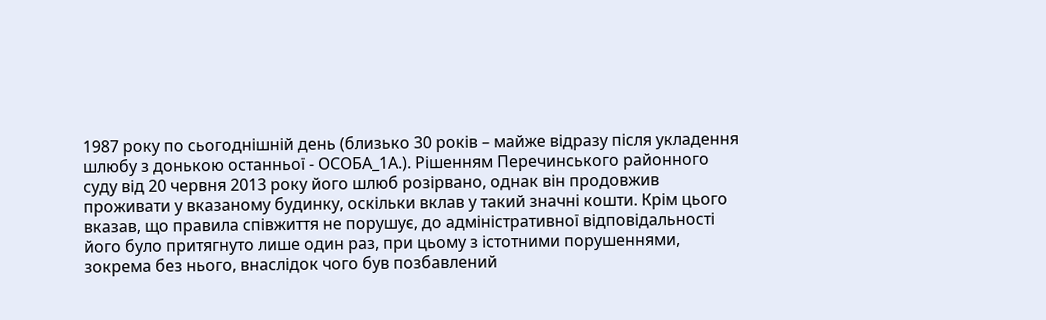1987 року по сьогоднішній день (близько 30 років – майже відразу після укладення шлюбу з донькою останньої - ОСОБА_1А.). Рішенням Перечинського районного суду від 20 червня 2013 року його шлюб розірвано, однак він продовжив проживати у вказаному будинку, оскільки вклав у такий значні кошти. Крім цього вказав, що правила співжиття не порушує, до адміністративної відповідальності його було притягнуто лише один раз, при цьому з істотними порушеннями, зокрема без нього, внаслідок чого був позбавлений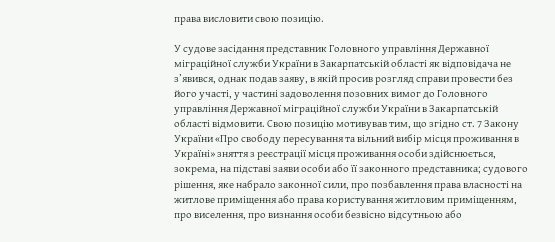права висловити свою позицію.

У судове засідання представник Головного управління Державної міграційної служби України в Закарпатській області як відповідача не з’явився, однак подав заяву, в якій просив розгляд справи провести без його участі, у частині задоволення позовних вимог до Головного управління Державної міграційної служби України в Закарпатській області відмовити. Свою позицію мотивував тим, що згідно ст. 7 Закону України «Про свободу пересування та вільний вибір місця проживання в Україні» зняття з реєстрації місця проживання особи здійснюється, зокрема, на підставі заяви особи або її законного представника; судового рішення, яке набрало законної сили, про позбавлення права власності на житлове приміщення або права користування житловим приміщенням, про виселення, про визнання особи безвісно відсутньою або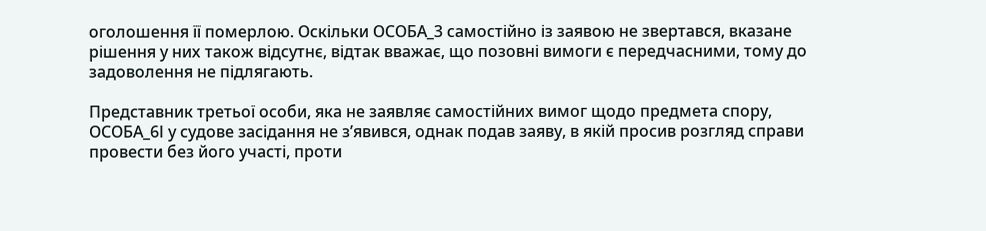оголошення її померлою. Оскільки ОСОБА_3 самостійно із заявою не звертався, вказане рішення у них також відсутнє, відтак вважає, що позовні вимоги є передчасними, тому до задоволення не підлягають.

Представник третьої особи, яка не заявляє самостійних вимог щодо предмета спору, ОСОБА_6І у судове засідання не з’явився, однак подав заяву, в якій просив розгляд справи провести без його участі, проти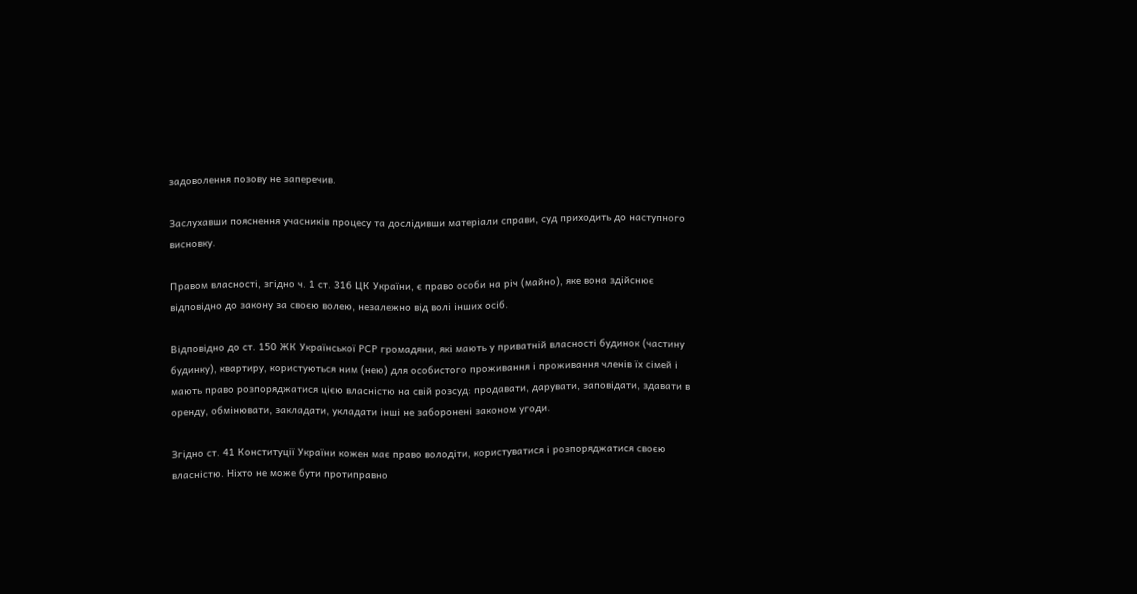задоволення позову не заперечив.

Заслухавши пояснення учасників процесу та дослідивши матеріали справи, суд приходить до наступного висновку.

Правом власності, згідно ч. 1 ст. 316 ЦК України, є право особи на річ (майно), яке вона здійснює відповідно до закону за своєю волею, незалежно від волі інших осіб.

Відповідно до ст. 150 ЖК Української РСР громадяни, які мають у приватній власності будинок (частину будинку), квартиру, користуються ним (нею) для особистого проживання і проживання членів їх сімей і мають право розпоряджатися цією власністю на свій розсуд: продавати, дарувати, заповідати, здавати в оренду, обмінювати, закладати, укладати інші не заборонені законом угоди.

Згідно ст. 41 Конституції України кожен має право володіти, користуватися і розпоряджатися своєю власністю. Ніхто не може бути протиправно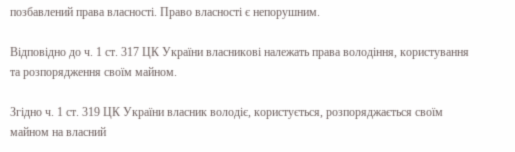позбавлений права власності. Право власності є непорушним.

Відповідно до ч. 1 ст. 317 ЦК України власникові належать права володіння, користування та розпорядження своїм майном.

Згідно ч. 1 ст. 319 ЦК України власник володіє, користується, розпоряджається своїм майном на власний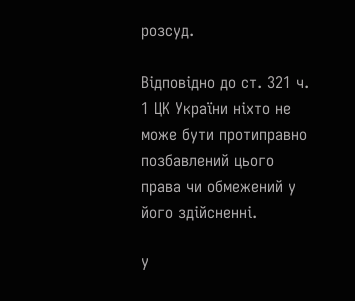розсуд.

Відповідно до ст. 321 ч. 1 ЦК України ніхто не може бути протиправно позбавлений цього права чи обмежений у його здійсненні.

У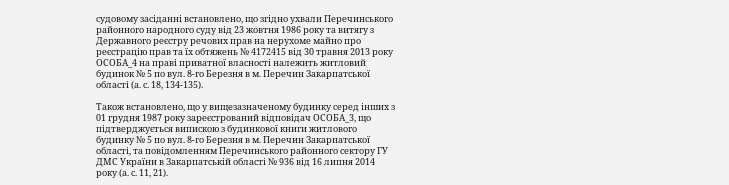судовому засіданні встановлено, що згідно ухвали Перечинського районного народного суду від 23 жовтня 1986 року та витягу з Державного реєстру речових прав на нерухоме майно про реєстрацію прав та їх обтяжень № 4172415 від 30 травня 2013 року ОСОБА_4 на праві приватної власності належить житловий будинок № 5 по вул. 8-го Березня в м. Перечин Закарпатської області (а. с. 18, 134-135).

Також встановлено, що у вищезазначеному будинку серед інших з 01 грудня 1987 року зареєстрований відповідач ОСОБА_3, що підтверджується випискою з будинкової книги житлового будинку № 5 по вул. 8-го Березня в м. Перечин Закарпатської області, та повідомленням Перечинського районного сектору ГУ ДМС України в Закарпатській області № 936 від 16 липня 2014 року (а. с. 11, 21).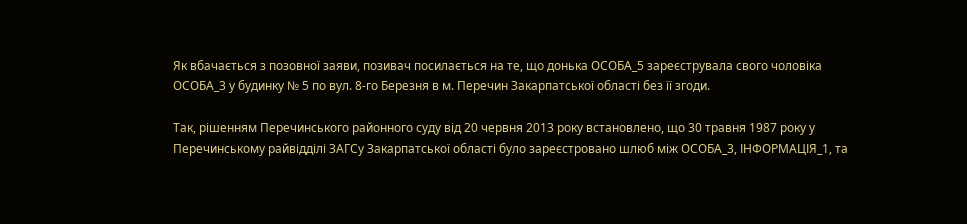Як вбачається з позовної заяви, позивач посилається на те, що донька ОСОБА_5 зареєструвала свого чоловіка ОСОБА_3 у будинку № 5 по вул. 8-го Березня в м. Перечин Закарпатської області без її згоди.

Так, рішенням Перечинського районного суду від 20 червня 2013 року встановлено, що 30 травня 1987 року у Перечинському райвідділі ЗАГСу Закарпатської області було зареєстровано шлюб між ОСОБА_3, ІНФОРМАЦІЯ_1, та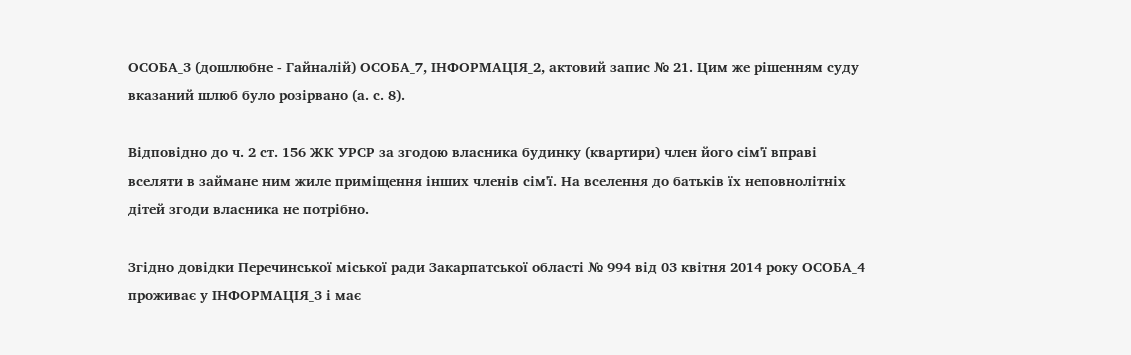ОСОБА_3 (дошлюбне - Гайналій) ОСОБА_7, ІНФОРМАЦІЯ_2, актовий запис № 21. Цим же рішенням суду вказаний шлюб було розірвано (а. с. 8).

Відповідно до ч. 2 ст. 156 ЖК УРСР за згодою власника будинку (квартири) член його сім'ї вправі вселяти в займане ним жиле приміщення інших членів сім'ї. На вселення до батьків їх неповнолітніх дітей згоди власника не потрібно.

Згідно довідки Перечинської міської ради Закарпатської області № 994 від 03 квітня 2014 року ОСОБА_4 проживає у ІНФОРМАЦІЯ_3 і має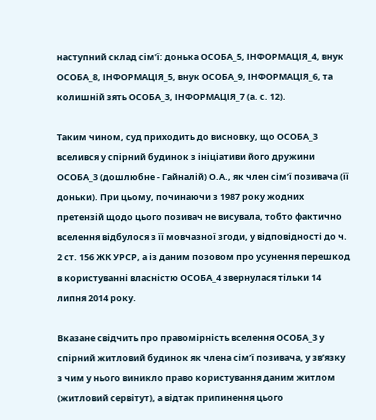наступний склад сім’ї: донька ОСОБА_5, ІНФОРМАЦІЯ_4, внук ОСОБА_8, ІНФОРМАЦІЯ_5, внук ОСОБА_9, ІНФОРМАЦІЯ_6, та колишній зять ОСОБА_3, ІНФОРМАЦІЯ_7 (а. с. 12).

Таким чином, суд приходить до висновку, що ОСОБА_3 вселився у спірний будинок з ініціативи його дружини ОСОБА_3 (дошлюбне - Гайналій) О.А., як член сім’ї позивача (її доньки). При цьому, починаючи з 1987 року жодних претензій щодо цього позивач не висувала, тобто фактично вселення відбулося з її мовчазної згоди, у відповідності до ч. 2 ст. 156 ЖК УРСР, а із даним позовом про усунення перешкод в користуванні власністю ОСОБА_4 звернулася тільки 14 липня 2014 року.

Вказане свідчить про правомірність вселення ОСОБА_3 у спірний житловий будинок як члена сім’ї позивача, у зв’язку з чим у нього виникло право користування даним житлом (житловий сервітут), а відтак припинення цього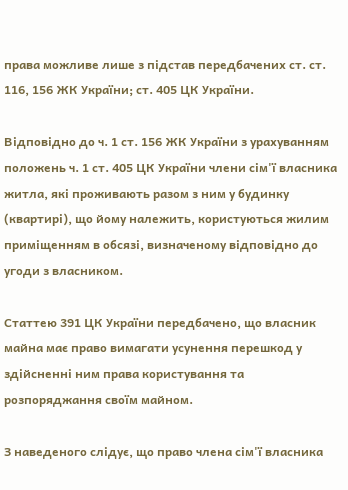права можливе лише з підстав передбачених ст. ст. 116, 156 ЖК України; ст. 405 ЦК України.

Відповідно до ч. 1 ст. 156 ЖК України з урахуванням положень ч. 1 ст. 405 ЦК України члени сім'ї власника житла, які проживають разом з ним у будинку (квартирі), що йому належить, користуються жилим приміщенням в обсязі, визначеному відповідно до угоди з власником.

Статтею 391 ЦК України передбачено, що власник майна має право вимагати усунення перешкод у здійсненні ним права користування та розпоряджання своїм майном.

З наведеного слідує, що право члена сім'ї власника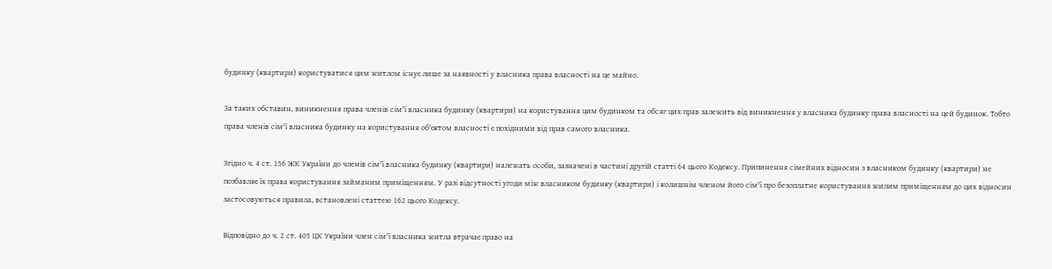будинку (квартири) користуватися цим житлом існує лише за наявності у власника права власності на це майно.

За таких обставин, виникнення права членів сім'ї власника будинку (квартири) на користування цим будинком та обсяг цих прав залежить від виникнення у власника будинку права власності на цей будинок. Тобто права членів сім'ї власника будинку на користування об'єктом власності є похідними від прав самого власника.

Згідно ч. 4 ст. 156 ЖК України до членів сім'ї власника будинку (квартири) належать особи, зазначені в частині другій статті 64 цього Кодексу. Припинення сімейних відносин з власником будинку (квартири) не позбавляє їх права користування займаним приміщенням. У разі відсутності угоди між власником будинку (квартири) і колишнім членом його сім'ї про безоплатне користування жилим приміщенням до цих відносин застосовуються правила, встановлені статтею 162 цього Кодексу.

Відповідно до ч. 2 ст. 405 ЦК України член сім'ї власника житла втрачає право на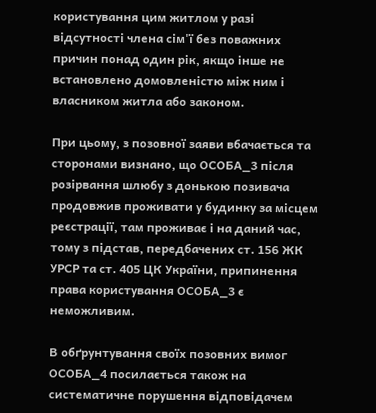користування цим житлом у разі відсутності члена сім'ї без поважних причин понад один рік, якщо інше не встановлено домовленістю між ним і власником житла або законом.

При цьому, з позовної заяви вбачається та сторонами визнано, що ОСОБА_3 після розірвання шлюбу з донькою позивача продовжив проживати у будинку за місцем реєстрації, там проживає і на даний час, тому з підстав, передбачених ст. 156 ЖК УРСР та ст. 405 ЦК України, припинення права користування ОСОБА_3 є неможливим.

В обґрунтування своїх позовних вимог ОСОБА_4 посилається також на систематичне порушення відповідачем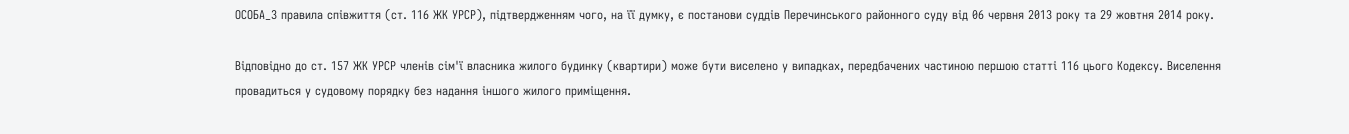ОСОБА_3 правила співжиття (ст. 116 ЖК УРСР), підтвердженням чого, на її думку, є постанови суддів Перечинського районного суду від 06 червня 2013 року та 29 жовтня 2014 року.

Відповідно до ст. 157 ЖК УРСР членів сім'ї власника жилого будинку (квартири) може бути виселено у випадках, передбачених частиною першою статті 116 цього Кодексу. Виселення провадиться у судовому порядку без надання іншого жилого приміщення.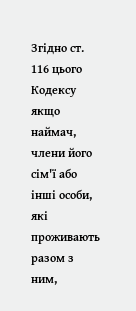Згідно ст. 116 цього Кодексу якщо наймач, члени його сім'ї або інші особи, які проживають разом з ним,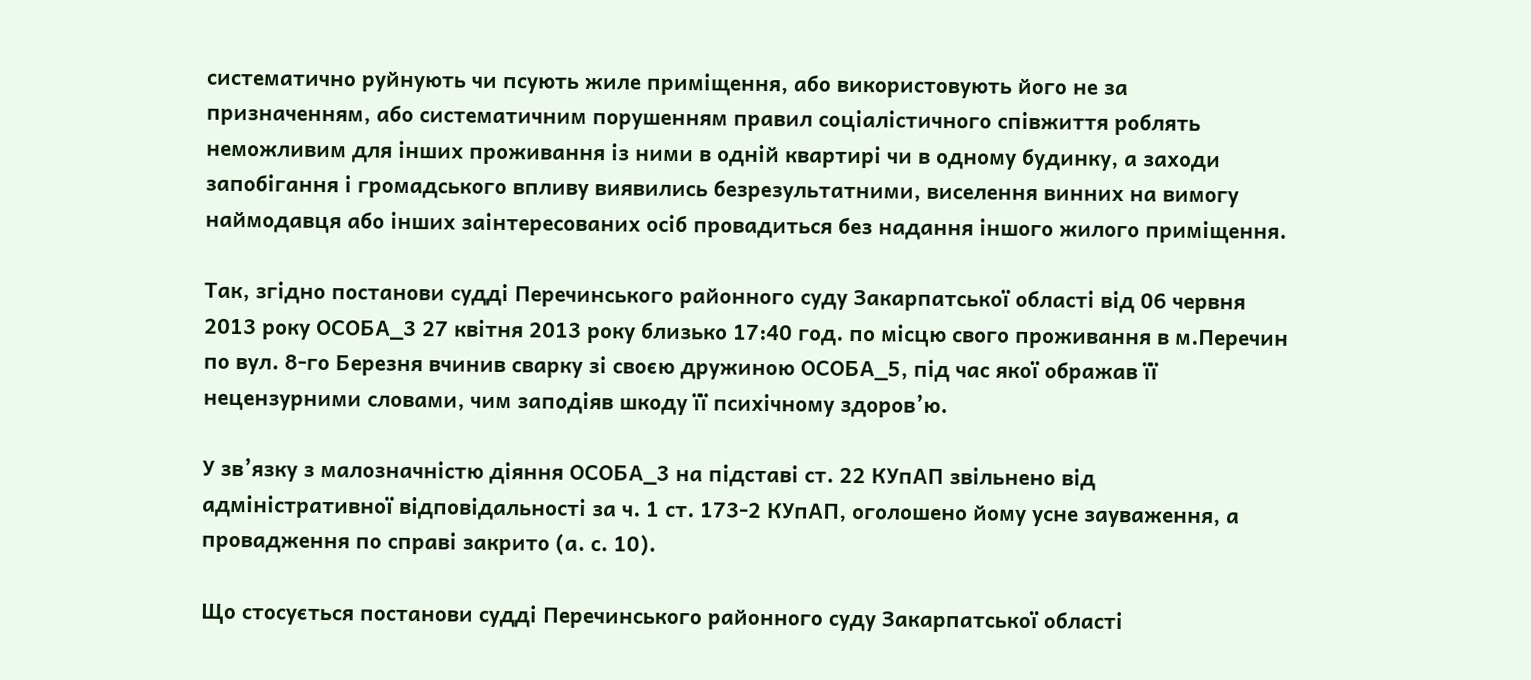систематично руйнують чи псують жиле приміщення, або використовують його не за призначенням, або систематичним порушенням правил соціалістичного співжиття роблять неможливим для інших проживання із ними в одній квартирі чи в одному будинку, а заходи запобігання і громадського впливу виявились безрезультатними, виселення винних на вимогу наймодавця або інших заінтересованих осіб провадиться без надання іншого жилого приміщення.

Так, згідно постанови судді Перечинського районного суду Закарпатської області від 06 червня 2013 року ОСОБА_3 27 квітня 2013 року близько 17:40 год. по місцю свого проживання в м.Перечин по вул. 8-го Березня вчинив сварку зі своєю дружиною ОСОБА_5, під час якої ображав її нецензурними словами, чим заподіяв шкоду її психічному здоров’ю.

У зв’язку з малозначністю діяння ОСОБА_3 на підставі ст. 22 КУпАП звільнено від адміністративної відповідальності за ч. 1 ст. 173-2 КУпАП, оголошено йому усне зауваження, а провадження по справі закрито (а. с. 10).

Що стосується постанови судді Перечинського районного суду Закарпатської області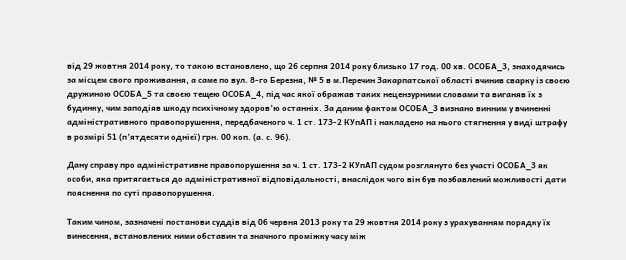від 29 жовтня 2014 року, то такою встановлено, що 26 серпня 2014 року близько 17 год. 00 хв. ОСОБА_3, знаходячись за місцем свого проживання, а саме по вул. 8-го Березня, № 5 в м.Перечин Закарпатської області вчинив сварку із своєю дружиною ОСОБА_5 та своєю тещею ОСОБА_4, під час якої ображав таких нецензурними словами та виганяв їх з будинку, чим заподіяв шкоду психічному здоров’ю останніх. За даним фактом ОСОБА_3 визнано винним у вчиненні адміністративного правопорушення, передбаченого ч. 1 ст. 173-2 КУпАП і накладено на нього стягнення у виді штрафу в розмірі 51 (п’ятдесяти однієї) грн. 00 коп. (а. с. 96).

Дану справу про адміністративне правопорушення за ч. 1 ст. 173-2 КУпАП судом розглянуто без участі ОСОБА_3 як особи, яка притягається до адміністративної відповідальності, внаслідок чого він був позбавлений можливості дати пояснення по суті правопорушення.

Таким чином, зазначені постанови суддів від 06 червня 2013 року та 29 жовтня 2014 року з урахуванням порядку їх винесення, встановлених ними обставин та значного проміжку часу між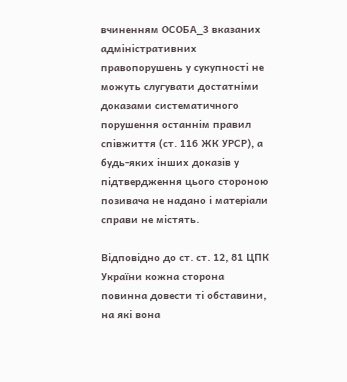вчиненням ОСОБА_3 вказаних адміністративних правопорушень у сукупності не можуть слугувати достатніми доказами систематичного порушення останнім правил співжиття (ст. 116 ЖК УРСР), а будь-яких інших доказів у підтвердження цього стороною позивача не надано і матеріали справи не містять.

Відповідно до ст. ст. 12, 81 ЦПК України кожна сторона повинна довести ті обставини, на які вона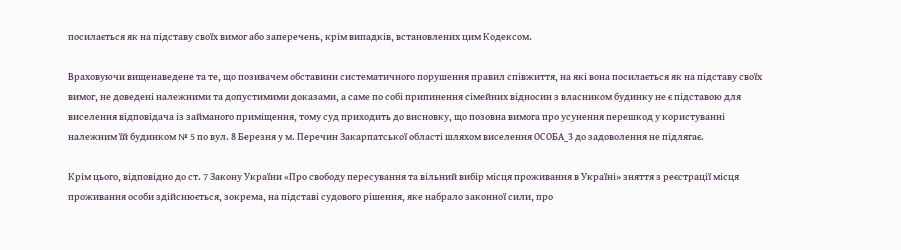посилається як на підставу своїх вимог або заперечень, крім випадків, встановлених цим Кодексом.

Враховуючи вищенаведене та те, що позивачем обставини систематичного порушення правил співжиття, на які вона посилається як на підставу своїх вимог, не доведені належними та допустимими доказами, а саме по собі припинення сімейних відносин з власником будинку не є підставою для виселення відповідача із займаного приміщення, тому суд приходить до висновку, що позовна вимога про усунення перешкод у користуванні належним їй будинком № 5 по вул. 8 Березня у м. Перечин Закарпатської області шляхом виселення ОСОБА_3 до задоволення не підлягає.

Крім цього, відповідно до ст. 7 Закону України «Про свободу пересування та вільний вибір місця проживання в Україні» зняття з реєстрації місця проживання особи здійснюється, зокрема, на підставі судового рішення, яке набрало законної сили, про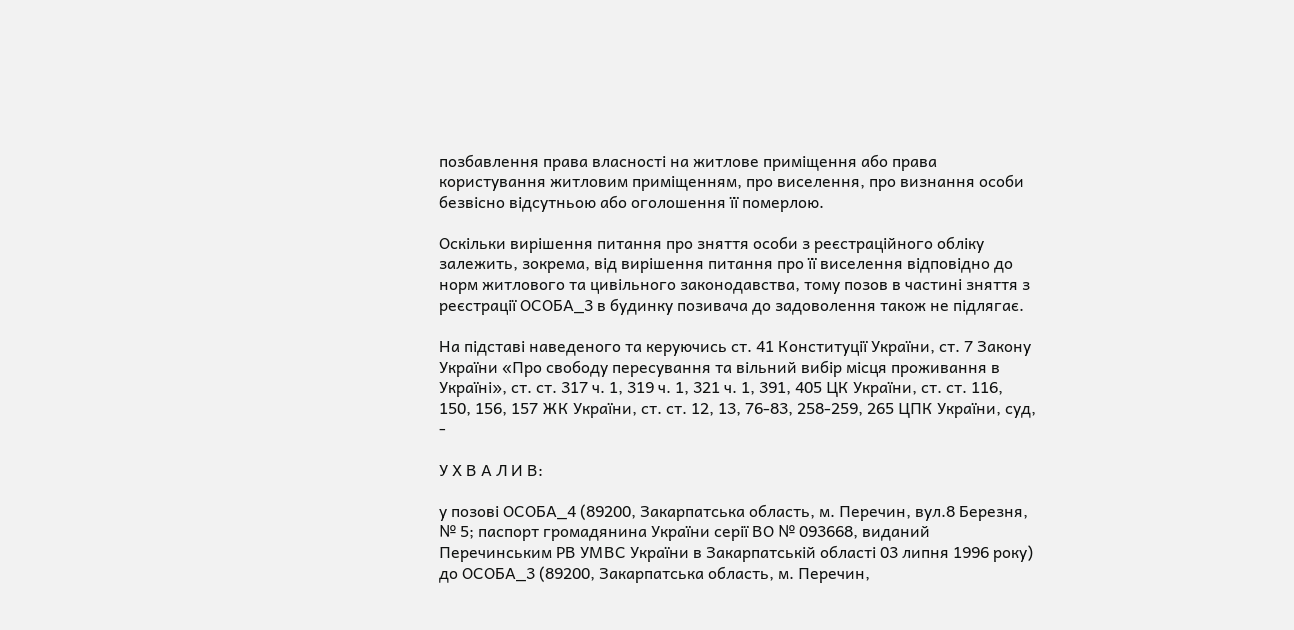позбавлення права власності на житлове приміщення або права користування житловим приміщенням, про виселення, про визнання особи безвісно відсутньою або оголошення її померлою.

Оскільки вирішення питання про зняття особи з реєстраційного обліку залежить, зокрема, від вирішення питання про її виселення відповідно до норм житлового та цивільного законодавства, тому позов в частині зняття з реєстрації ОСОБА_3 в будинку позивача до задоволення також не підлягає.

На підставі наведеного та керуючись ст. 41 Конституції України, ст. 7 Закону України «Про свободу пересування та вільний вибір місця проживання в Україні», ст. ст. 317 ч. 1, 319 ч. 1, 321 ч. 1, 391, 405 ЦК України, ст. ст. 116, 150, 156, 157 ЖК України, ст. ст. 12, 13, 76-83, 258-259, 265 ЦПК України, суд, -

У Х В А Л И В:

у позові ОСОБА_4 (89200, Закарпатська область, м. Перечин, вул.8 Березня, № 5; паспорт громадянина України серії ВО № 093668, виданий Перечинським РВ УМВС України в Закарпатській області 03 липня 1996 року) до ОСОБА_3 (89200, Закарпатська область, м. Перечин,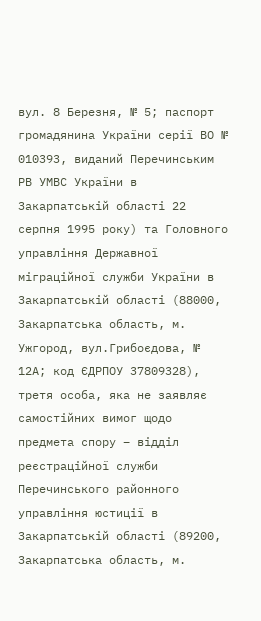вул. 8 Березня, № 5; паспорт громадянина України серії ВО № 010393, виданий Перечинським РВ УМВС України в Закарпатській області 22 серпня 1995 року) та Головного управління Державної міграційної служби України в Закарпатській області (88000, Закарпатська область, м. Ужгород, вул.Грибоєдова, № 12А; код ЄДРПОУ 37809328), третя особа, яка не заявляє самостійних вимог щодо предмета спору – відділ реєстраційної служби Перечинського районного управління юстиції в Закарпатській області (89200, Закарпатська область, м.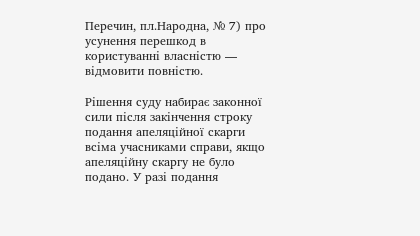Перечин, пл.Народна, № 7) про усунення перешкод в користуванні власністю — відмовити повністю.

Рішення суду набирає законної сили після закінчення строку подання апеляційної скарги всіма учасниками справи, якщо апеляційну скаргу не було подано. У разі подання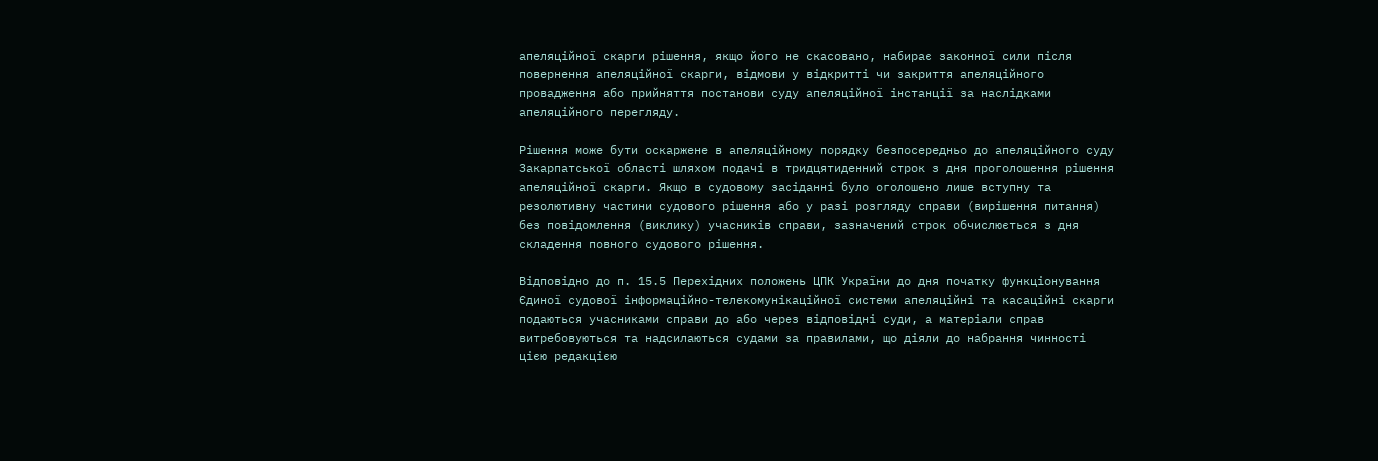апеляційної скарги рішення, якщо його не скасовано, набирає законної сили після повернення апеляційної скарги, відмови у відкритті чи закриття апеляційного провадження або прийняття постанови суду апеляційної інстанції за наслідками апеляційного перегляду.

Рішення може бути оскаржене в апеляційному порядку безпосередньо до апеляційного суду Закарпатської області шляхом подачі в тридцятиденний строк з дня проголошення рішення апеляційної скарги. Якщо в судовому засіданні було оголошено лише вступну та резолютивну частини судового рішення або у разі розгляду справи (вирішення питання) без повідомлення (виклику) учасників справи, зазначений строк обчислюється з дня складення повного судового рішення.

Відповідно до п. 15.5 Перехідних положень ЦПК України до дня початку функціонування Єдиної судової інформаційно-телекомунікаційної системи апеляційні та касаційні скарги подаються учасниками справи до або через відповідні суди, а матеріали справ витребовуються та надсилаються судами за правилами, що діяли до набрання чинності цією редакцією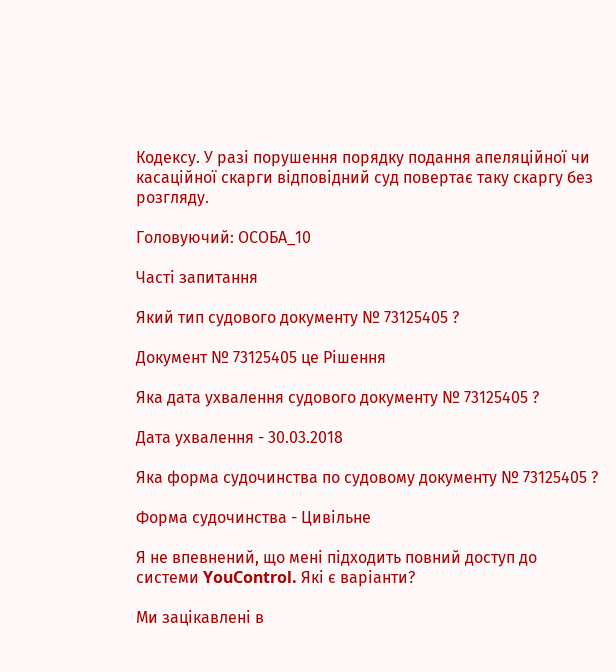Кодексу. У разі порушення порядку подання апеляційної чи касаційної скарги відповідний суд повертає таку скаргу без розгляду.

Головуючий: ОСОБА_10

Часті запитання

Який тип судового документу № 73125405 ?

Документ № 73125405 це Рішення

Яка дата ухвалення судового документу № 73125405 ?

Дата ухвалення - 30.03.2018

Яка форма судочинства по судовому документу № 73125405 ?

Форма судочинства - Цивільне

Я не впевнений, що мені підходить повний доступ до системи YouControl. Які є варіанти?

Ми зацікавлені в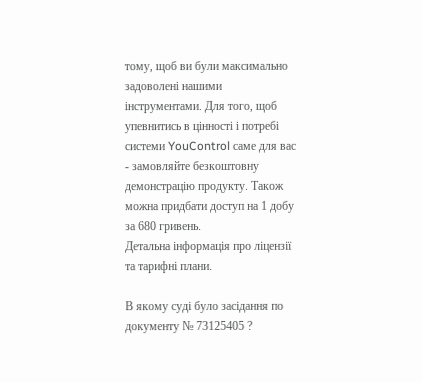тому, щоб ви були максимально задоволені нашими інструментами. Для того, щоб упевнитись в цінності і потребі системи YouControl саме для вас - замовляйте безкоштовну демонстрацію продукту. Також можна придбати доступ на 1 добу за 680 гривень.
Детальна інформація про ліцензії та тарифні плани.

В якому cуді було засідання по документу № 73125405 ?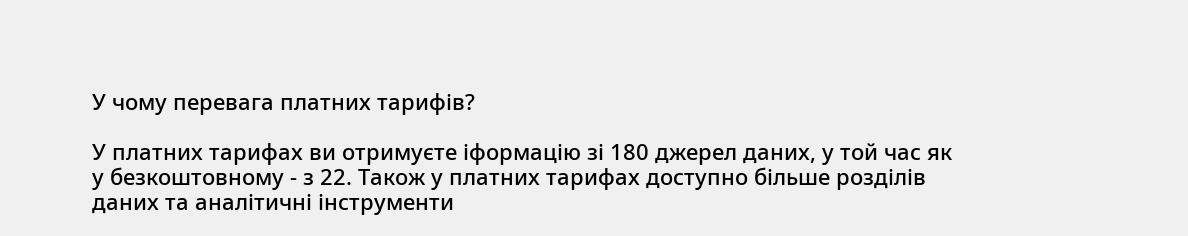У чому перевага платних тарифів?

У платних тарифах ви отримуєте іформацію зі 180 джерел даних, у той час як у безкоштовному - з 22. Також у платних тарифах доступно більше розділів даних та аналітичні інструменти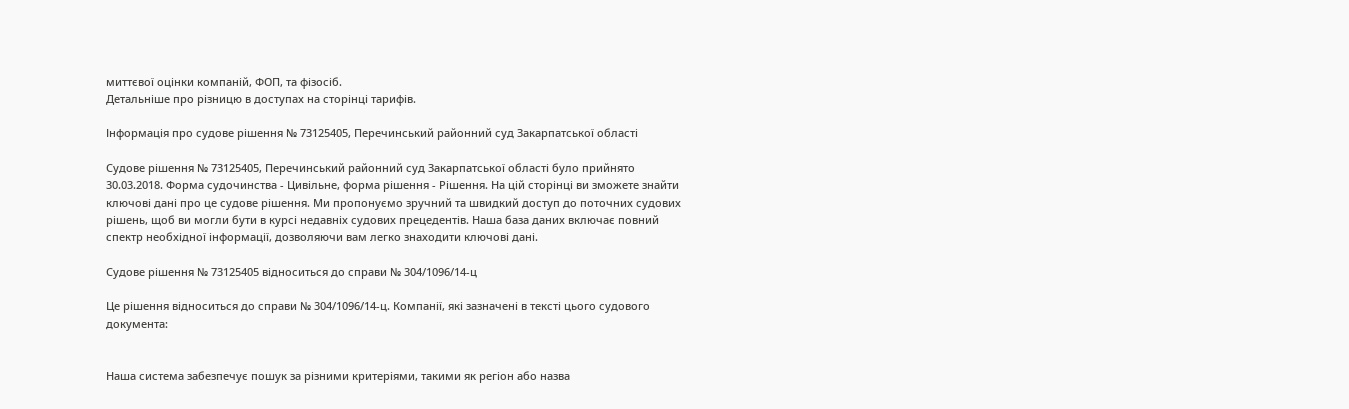миттєвої оцінки компаній, ФОП, та фізосіб.
Детальніше про різницю в доступах на сторінці тарифів.

Інформація про судове рішення № 73125405, Перечинський районний суд Закарпатської області

Судове рішення № 73125405, Перечинський районний суд Закарпатської області було прийнято 30.03.2018. Форма судочинства - Цивільне, форма рішення - Рішення. На цій сторінці ви зможете знайти ключові дані про це судове рішення. Ми пропонуємо зручний та швидкий доступ до поточних судових рішень, щоб ви могли бути в курсі недавніх судових прецедентів. Наша база даних включає повний спектр необхідної інформації, дозволяючи вам легко знаходити ключові дані.

Судове рішення № 73125405 відноситься до справи № 304/1096/14-ц

Це рішення відноситься до справи № 304/1096/14-ц. Компанії, які зазначені в тексті цього судового документа:


Наша система забезпечує пошук за різними критеріями, такими як регіон або назва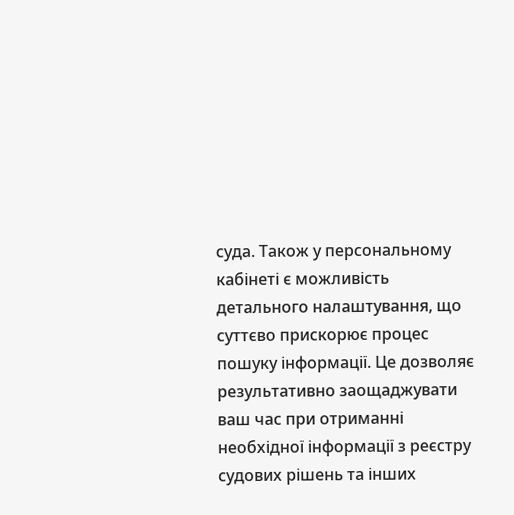суда. Також у персональному кабінеті є можливість детального налаштування, що суттєво прискорює процес пошуку інформації. Це дозволяє результативно заощаджувати ваш час при отриманні необхідної інформації з реєстру судових рішень та інших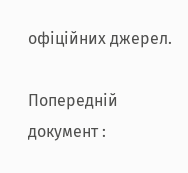офіційних джерел.

Попередній документ :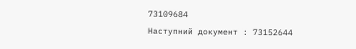73109684
Наступний документ : 73152644